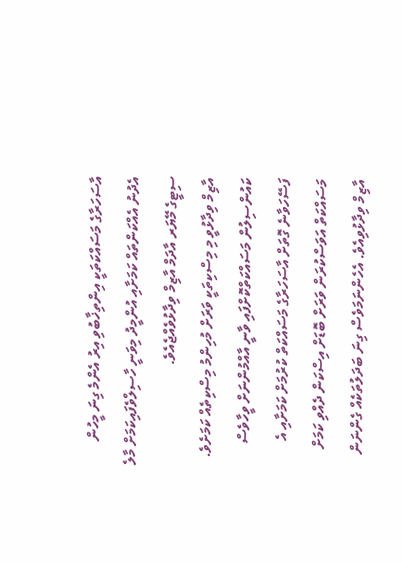އާސަހަރާގެ މަސައްކަތަކީ އިންތިޚާބުވި އިރު އެންމެ ގިނަ މީހުން އެދުނު އެއްކަންތައް ކަމަށާއި އުންމީދު މިވަނީ ހާސިލްވެފައިކަމަށް މާލެ ސިޓީގެ މޭޔަރ އާދަމް އާޒިމް ވިދާޅުވެއްޖެއެވެ.
އާޒިމް ވިދާޅުވީ މި މިސްކިތަކީ ވަރަށް މުހިންމު މިސްކިތެއް ކަމަށެވެ. ކައުންސިލުން މަސައްކަތްކޮށްފައި ވާނީ އާއްމުންނަށް ވީހާވެސް ފަސޭހަވާނެ ގޮތަށް އާސަހަރާގެ މަސައްކަތް ކުރުމަށް ކަމަށާއި އެ މަސައްކަތް އަވަސްކުރަން ވަރަށް ބޮޑަށް އިސްކަން ދެއްވި ކަމަށް އާޒިމް ވިދާޅުވިއެވެ. އެހެންނަމަވެސް ގިނަ ބަދަލުތަކެއް ގެންނަން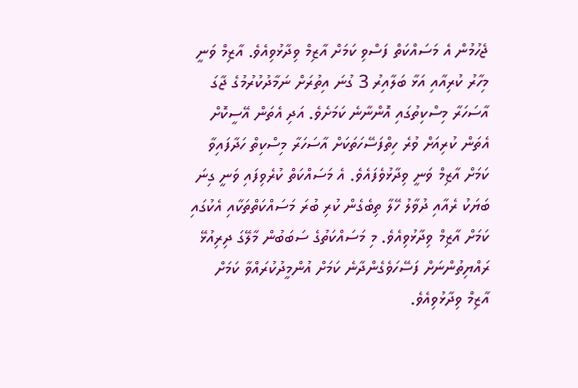ޖެހުމުން އެ މަސައްކަތް ފަސްވި ކަމަށް އާޒިމް ވިދާޅުވިއެވެ. އާޒިމް ވަނީ މިހާރު ކުރިއާއި އަޅާ ބަލާއިރު 3 ގުނަ އިތުރަށް ނަމާދުކުރުމުގެ ޖާގަ އާސަހަރާ މިސްކިތުގައި އޮންނާނެ ކަމަށެވެ. އަދި އެތަން އޭސީކޮށް އެތަން ކުރިއަށް ވުރެ ހިތްފަސޭހަތަކަށް އާސަހަރާ މިސްކިތް ހަދާފައިވާ ކަމަށް އާޒިމް ވަނީ ވިދާޅުވެފައެވެ. އެ މަސައްކަތް ކުރެވިފައި ވަނީ ގިނަ ބަޔަކު ރެއާއި ދުވާލު ހޭލާ ތިބެގެން ކުރި ބުރަ މަސައްކަތްތަކާއި އެކުގައި ކަމަށް އާޒިމް ވިދާޅުވިއެވެ. މި މަސައްކަތުގެ ސަބަބުން މާލޭގަ ދިރިއުޅޭ ރައްޔިތުންނަށް ފަސޭހަވެގެންދާނެ ކަމަށް އުންމީދުކުރައްވާ ކަމަށް އާޒިމް ވިދާޅުވިއެވެ.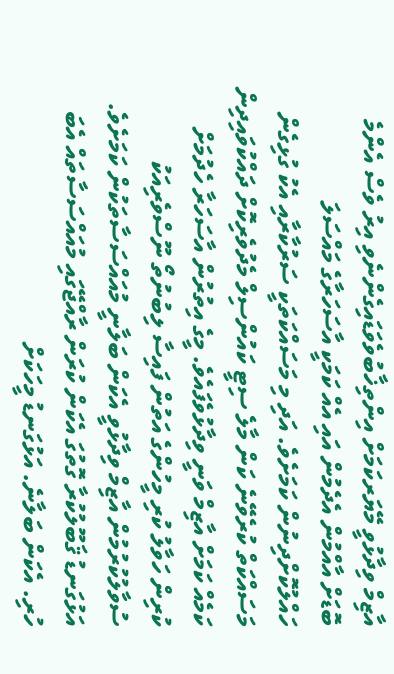އާޒިމް ވިދާޅުވީ މޭޔަރކަމަށް އިންތިޚާބުވެވަޑައިގެންނެވި އިރު ވެސް އެންމެ ބޮޑަށް އާއްމުން އެދެމުން އައި އެއް ކަމަކީ އާސަހަރާގެ މައްސަލަ ހައްލުކޮށްދިނުން ކަމަށެވެ. އަދި މި މަސައްކަތަކީ ސަރުކާރާއި އެކު ގުޅިގެން މަސައްކަތް ކުރެވޭނެ ކަން މާލެ ސިޓީ ކައުންސިލް މެދުވެރިކޮށް ދައްކުވައިދިން ކަމެއް ކަމަށް އާޒިމް ވަނީ ވިދާޅުވެފައެވެ. މީގެ އިތުރުން އާސަހަރާ ހެދުމަށް ކުރިން ހަވާލު ކުރި މީހުންގެ އަތުން ފައިސާ ލިބުނުތޯ ނޫސްވެރިއަކު ސުވާލުކުރުމުން އާޒިމް ވިދާޅުވީ އެކަން ބަލާނީ މުއައްސަސާތަކުން ކަމަށެވެ.
އަޅުގަނޑު ޤަބޫލުކުރާ ގޮތުގަ އެކަން ކުރަން ރާއްޖޭގައި މުއައްސަސާތައް އެބަ ހުރި. އެކަން ބަލާނެ. އަޅުގަނޑު މީހަކަށް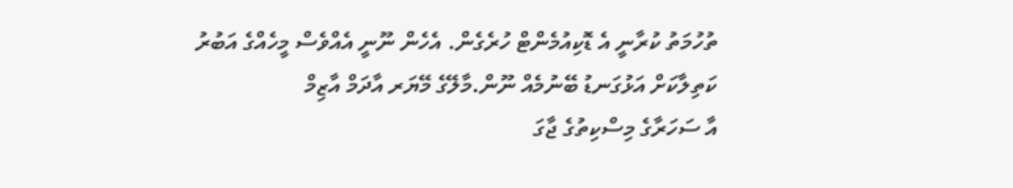ތުހުމަތު ކުރާނީ އެ ޑޮކިއުމެންޓް ހުރެގެން. އެހެން ނޫނީ އެއްވެސް މީހެއްގެ އަބުރު ކަތިލާކަށް އަޅުގަނޑު ބޭނުމެއް ނޫން.މާލޭގެ މޭޔަރ އާދަމް އާޒިމް
އާ ސަހަރާގެ މިސްކިތުގެ ޖާގަ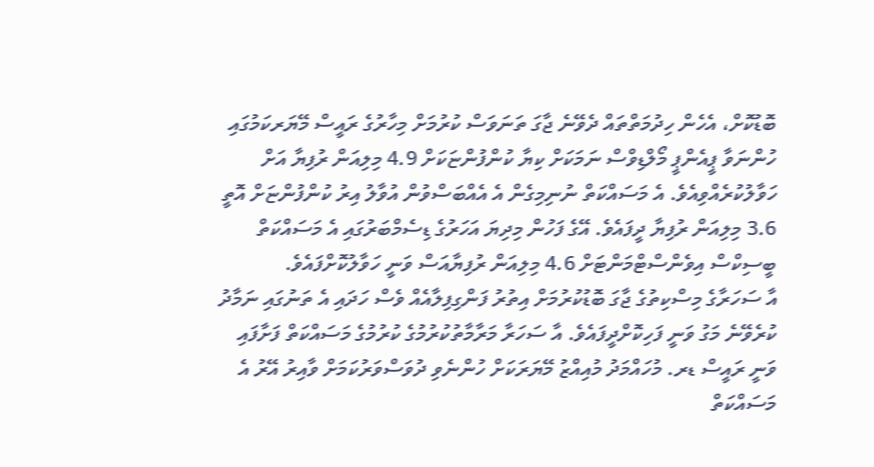ބޮޑުކޮށް، އެހެން ހިދުމަތްތައް ދެވޭނެ ޖާގަ ތަނަވަސް ކުރުމަށް މިހާރުގެ ރައީސް މޭޔަރކަމުގައި ހުންނަވާ ޕީއެންޕީ މޯލްޑިވްސް ނަމަކަށް ކިޔާ ކުންފުންޏަކަށް 4.9 މިލިއަން ރުފިޔާ އަށް ހަވާލުކުރެއްވިއެވެ. އެ މަސައްކަތް ނުނިމިގެން އެ އެއްބަސްވުން އުވާލު އިރު ކުންފުންޏަށް އޮތީ 3.6 މިލިއަން ރުފިޔާ ދީފައެވެ. އޭގެ ފަހުން މިދިޔަ އަހަރުގެ ޑިސެމްބަރުގައި އެ މަސައްކަތް ބީސިކްސް އިވެންސްޓްމަންޓަށް 4.6 މިލިއަން ރުފިޔާއަސް ވަނީ ހަވާލުކޮށްފައެވެ.
އާ ސަހަރާގެ މިސްކިތުގެ ޖާގަ ބޮޑުކުރުމަށް އިތުރު ފަންގިފިލާއެއް ވެސް ހަދައި އެ ތަނުގައި ނަމާދު ކުރެވޭނެ މަގު ވަނީ ފަހިކޮށްދީފައެވެ. އާ ސަހަރާ މަރާމާތުކުރުމުގެ ކުރުމުގެ މަސައްކަތް ފަށާފައި ވަނީ ރައީސް ޑރ. މުހައްމަދު މުއިއްޒު މޭޔަރަކަށް ހުންނެވި ދުވަސްވަރުކަމަށް ވާއިރު އޭރު އެ މަސައްކަތް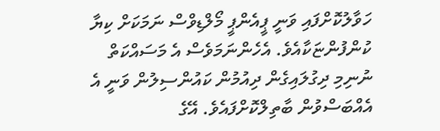ހަވާލުކޮށްފައި ވަނީ ޕީއެންޕީ މޯލްޑިވްސް ނަމަކަށް ކިޔާ ކުންފުންޏަކާއެވެ. އެހެންނަމަވެސް އެ މަސައްކަތް ނުނިމި ދިގުލައިގެން ދިއުމުން ކައުންސިލުން ވަނީ އެ އެއްބަސްވުން ބާތިލްކޮށްފައެވެ. އޭގެ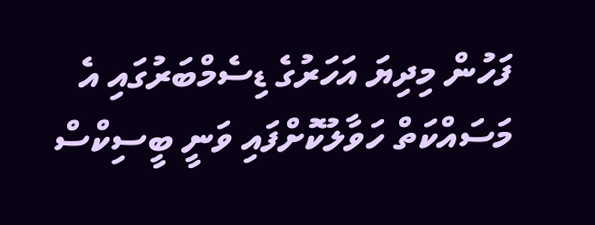ފަހުން މިދިޔަ އަހަރުގެ ޑިސެމްބަރުގައި އެ މަސައްކަތް ހަވާލުކޮށްފައި ވަނީ ބީސިކްސް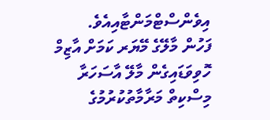އިވެންސްޓްމަންޓާއިއެވެ.
ފަހުން މާލޭގެ މޭޔަރ ކަމަށް އާޒިމް ހޮވިވަޑައިގެން މާލޭ އާސަހަރާ މިސްކިތް މަރާމާތުކުރުމުގެ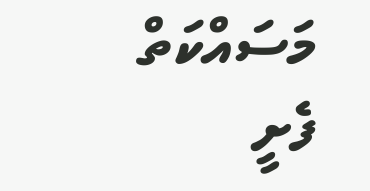މަސައްކަތް ފެށީ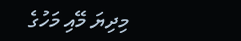މިދިޔަ މޭއި މަހުގެ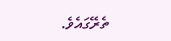ތެރޭގައެވެ.